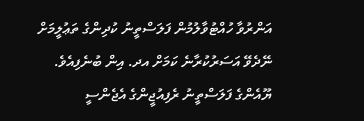އަންރުވާ ހުއްޓުވާލުމުން ފަލަސްތީނު ކުދިންގެ ތަޢުލީމަށް ނޭދެވޭ އަސަރުކުރާނެ ކަމަށް އދ. އިން ބުނެފިއެވެ.
ޔޫއެންގެ ފަލަސްތީނު ރެފިއުޖީންގެ އެޖެންސީ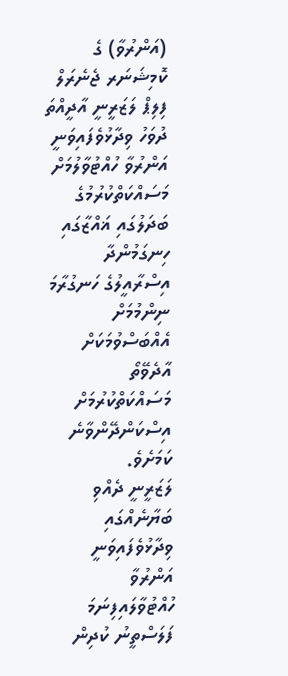(އަންރުވާ) ގެ ކޮމިޝަނަރ ޖެނެރަލް ފިލިޕް ލަޒަރީނީ އާދީއްތަ ދުވަހު ވިދާޅުވެފައިވަނީ އަންރުވާ ހުއްޓުވާލުމަށް މަސައްކަތްކުރުމުގެ ބަދަލުގައި ޣައްޒާގައި ހިނގަމުންދާ އިސްރާއީލުގެ ހަނގުރާމަ ނިންމުމަށް އެއްބަސްވުމަކަށް އާދެވޭތޯ މަސައްކަތްކުރުމަށް އިސްކަންދޭންވާނެ ކަމަށެވެ.
ލަޒަރީނީ ދެއްވި ބަޔާނެއްގައި ވިދާޅުވެފައިވަނީ އަންރުވާ ހުއްޓުވާލައިފިނަމަ ފަލަސްތީނު ކުދިން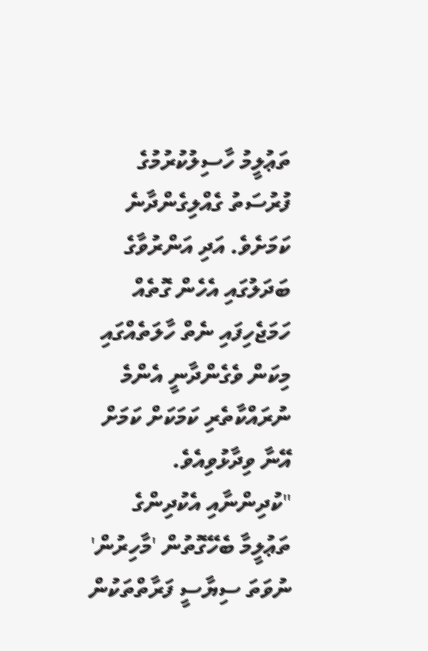ތަޢުލީމު ހާސިލުކުރުމުގެ ފުރުސަތު ގެއްލިގެންދާނެ ކަމަށެވެ. އަދި އަންރުވާގެ ބަދަލުގައި އެހެން ގޮތެއް ހަމަޖެހިފައި ނެތް ހާލަތެއްގައި މިކަން ވެގެންދާނީ އެންމެ ނުރައްކާތެރި ކަމަކަށް ކަމަށް އޭނާ ވިދާޅުވިއެވެ.
"ކުދިންނާއި އެކުދިންގެ ތަޢުލީމާ ބެހޭގޮތުން 'މާހިރުން' ނުވަތަ ސިޔާސީ ފަރާތްތަކުން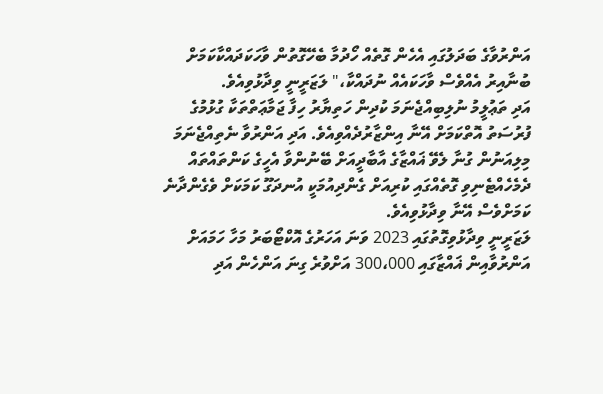އަންރުވާގެ ބަދަލުގައި އެހެން ގޮތެއް ހޯދުމާ ބެހޭގޮތުން ވާހަކަދައްކާކަމަށް ބުނާއިރު އެއްވެސް ވާހަކައެއް ނުދައްކާ،" ލަޒަރީނީ ވިދާޅުވިއެވެ.
އަދި ތަޢުލީމު ނުލިބިއްޖެނަމަ ކުދިން ހަތިޔާރު ހިފާ ޖަމާޢަތްތަކާ ގުޅުމުގެ ފުރުސަތު އޮތްކަމަށް އޭނާ އިންޒާރުދެއްވިއެވެ. އަދި އަންރުވާ ނެތިއްޖެނަމަ މިލިއަނުން ގުނާ ލެވޭ ޣައްޒާގެ އާބާދީއަށް ބޭނުންވާ އެހީގެ ކަންތައްތައް ދެމެހެއްޓެނިވި ގޮތެއްގައި ކުރިއަށް ގެންދިއުމަކީ އުނދަގޫ ކަމަކަށް ވެގެންދާނެ ކަމަށްވެސް އޭނާ ވިދާޅުވިއެވެ.
ލަޒަރީނީ ވިދާޅުވިގޮތުގައި 2023 ވަނަ އަހަރުގެ އޮކްޓޯބަރު މަހާ ހަމައަށް އަންރުވާއިން ޣައްޒާގައި 300،000 އަށްވުރެ ގިނަ އަންހެން އަދި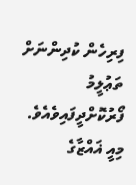ފިރިހެން ކުދިންނަށް ތަޢުލީމު ފޯރުކޮށްދީފައިވެއެވެ. މިއީ ޣައްޒާގެ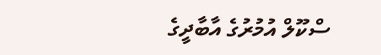ސްކޫލް އުމުރުގެ އާބާދީގެ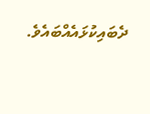ދެބައިކުޅައެއްބައެވެ.